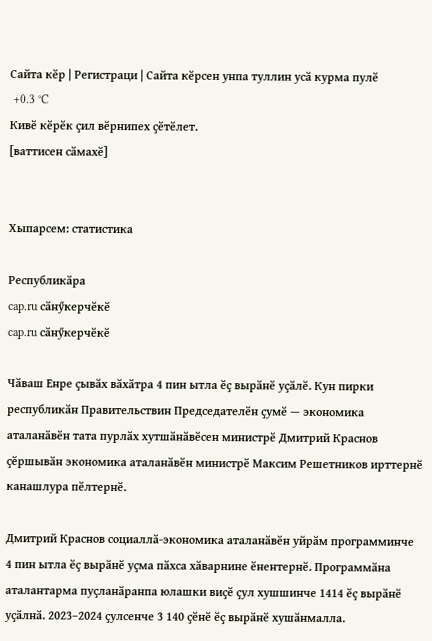Сайта кӗр | Регистраци | Сайта кӗрсен унпа туллин усӑ курма пулӗ
 +0.3 °C
Кивӗ кӗрӗк ҫил вӗрнипех ҫӗтӗлет.
[ваттисен сӑмахӗ]


Хыпарсем: статистика

Республикӑра
cap.ru сӑнӳкерчӗкӗ
cap.ru сӑнӳкерчӗкӗ

Чӑваш Енре ҫывӑх вӑхӑтра 4 пин ытла ӗҫ вырӑнӗ уҫӑлӗ. Кун пирки республикӑн Правительствин Председателӗн ҫумӗ — экономика аталанӑвӗн тата пурлӑх хутшӑнӑвӗсен министрӗ Дмитрий Краснов ҫӗршывӑн экономика аталанӑвӗн министрӗ Максим Решетников ирттернӗ канашлура пӗлтернӗ.

Дмитрий Краснов социаллӑ-экономика аталанӑвӗн уйрӑм программинче 4 пин ытла ӗҫ вырӑнӗ уҫма пӑхса хӑварнине ӗнентернӗ. Программӑна аталантарма пуҫланӑранпа юлашки виҫӗ ҫул хушшинче 1414 ӗҫ вырӑнӗ уҫӑлнӑ. 2023–2024 ҫулсенче 3 140 ҫӗнӗ ӗҫ вырӑнӗ хушӑнмалла.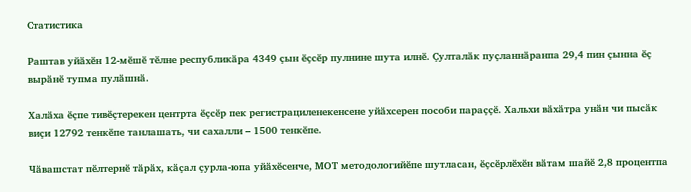Статистика

Раштав уйӑхӗн 12-мӗшӗ тӗлне республикӑра 4349 ҫын ӗҫсӗр пулнине шута илнӗ. Ҫулталӑк пуҫланнӑранпа 29,4 пин ҫынна ӗҫ вырӑнӗ тупма пулӑшнӑ.

Халӑха ӗҫпе тивӗҫтерекен центрта ӗҫсӗр пек регистрациленекенсене уйӑхсерен пособи параҫҫӗ. Хальхи вӑхӑтра унӑн чи пысӑк виҫи 12792 тенкӗпе танлашать, чи сахалли – 1500 тенкӗпе.

Чӑвашстат пӗлтернӗ тӑрӑх, кӑҫал ҫурла-юпа уйӑхӗсенче, МОТ методологийӗпе шутласан, ӗҫсӗрлӗхӗн вӑтам шайӗ 2,8 процентпа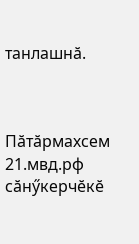танлашнӑ.



Пӑтӑрмахсем
21.мвд.рф сӑнӳкерчӗкӗ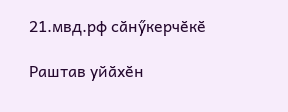21.мвд.рф сӑнӳкерчӗкӗ

Раштав уйӑхӗн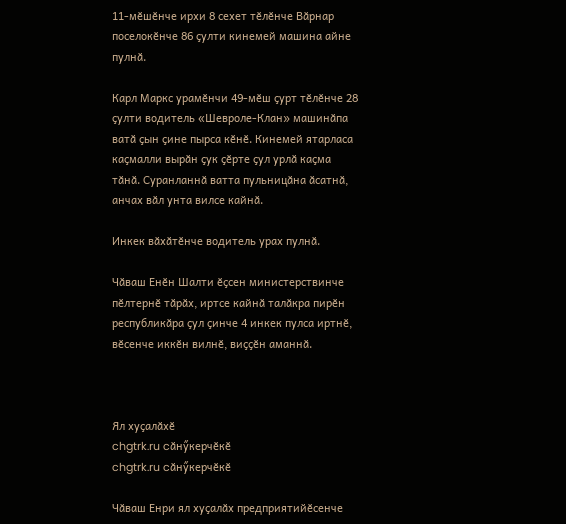11-мӗшӗнче ирхи 8 сехет тӗлӗнче Вӑрнар поселокӗнче 86 ҫулти кинемей машина айне пулнӑ.

Карл Маркс урамӗнчи 49-мӗш ҫурт тӗлӗнче 28 ҫулти водитель «Шевроле-Клан» машинӑпа ватӑ ҫын ҫине пырса кӗнӗ. Кинемей ятарласа каҫмалли вырӑн ҫук ҫӗрте ҫул урлӑ каҫма тӑнӑ. Суранланнӑ ватта пульницӑна ӑсатнӑ, анчах вӑл унта вилсе кайнӑ.

Инкек вӑхӑтӗнче водитель урах пулнӑ.

Чӑваш Енӗн Шалти ӗҫсен министерствинче пӗлтернӗ тӑрӑх, иртсе кайнӑ талӑкра пирӗн республикӑра ҫул ҫинче 4 инкек пулса иртнӗ, вӗсенче иккӗн вилнӗ, виҫҫӗн аманнӑ.



Ял хуҫалӑхӗ
chgtrk.ru cӑнӳкерчӗкӗ
chgtrk.ru cӑнӳкерчӗкӗ

Чӑваш Енри ял хуҫалӑх предприятийӗсенче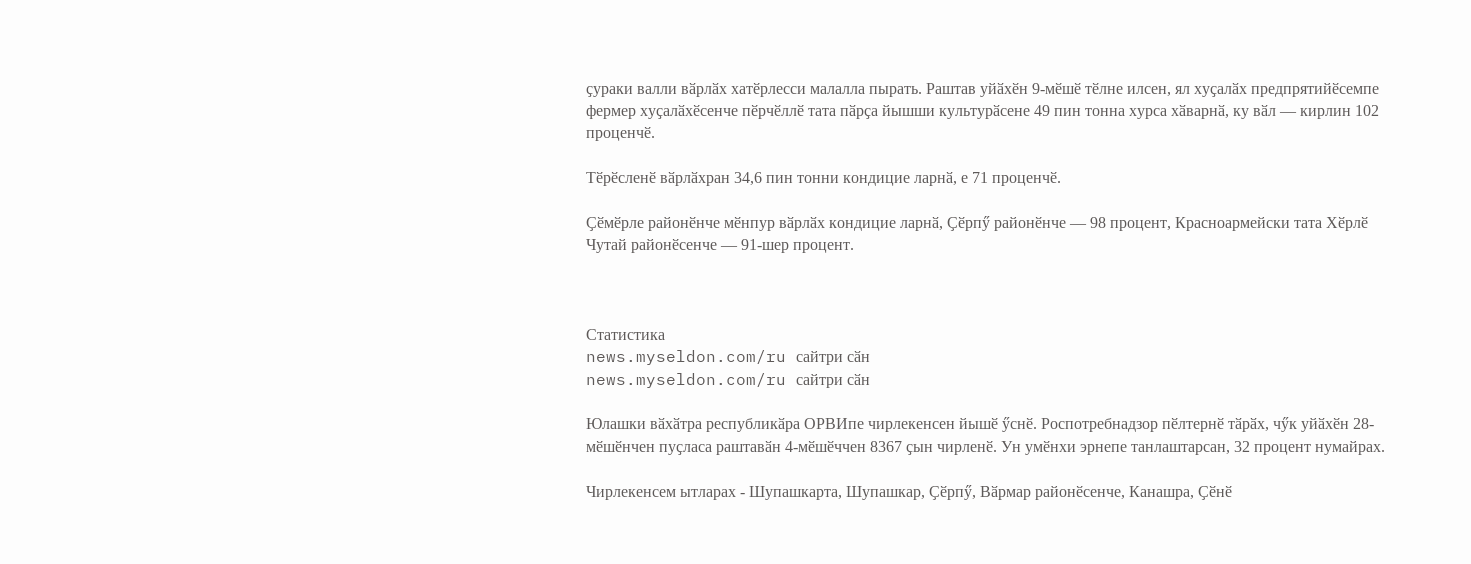ҫураки валли вӑрлӑх хатӗрлесси малалла пырать. Раштав уйӑхӗн 9-мӗшӗ тӗлне илсен, ял хуҫалӑх предпрятийӗсемпе фермер хуҫалӑхӗсенче пӗрчӗллӗ тата пӑрҫа йышши культурӑсене 49 пин тонна хурса хӑварнӑ, ку вӑл — кирлин 102 проценчӗ.

Тӗрӗсленӗ вӑрлӑхран 34,6 пин тонни кондицие ларнӑ, е 71 проценчӗ.

Ҫӗмӗрле районӗнче мӗнпур вӑрлӑх кондицие ларнӑ, Ҫӗрпӳ районӗнче — 98 процент, Красноармейски тата Хӗрлӗ Чутай районӗсенче — 91-шер процент.



Статистика
news.myseldon.com/ru сайтри сӑн
news.myseldon.com/ru сайтри сӑн

Юлашки вӑхӑтра республикӑра ОРВИпе чирлекенсен йышӗ ӳснӗ. Роспотребнадзор пӗлтернӗ тӑрӑх, чӳк уйӑхӗн 28-мӗшӗнчен пуҫласа раштавӑн 4-мӗшӗччен 8367 ҫын чирленӗ. Ун умӗнхи эрнепе танлаштарсан, 32 процент нумайрах.

Чирлекенсем ытларах - Шупашкарта, Шупашкар, Ҫӗрпӳ, Вӑрмар районӗсенче, Канашра, Ҫӗнӗ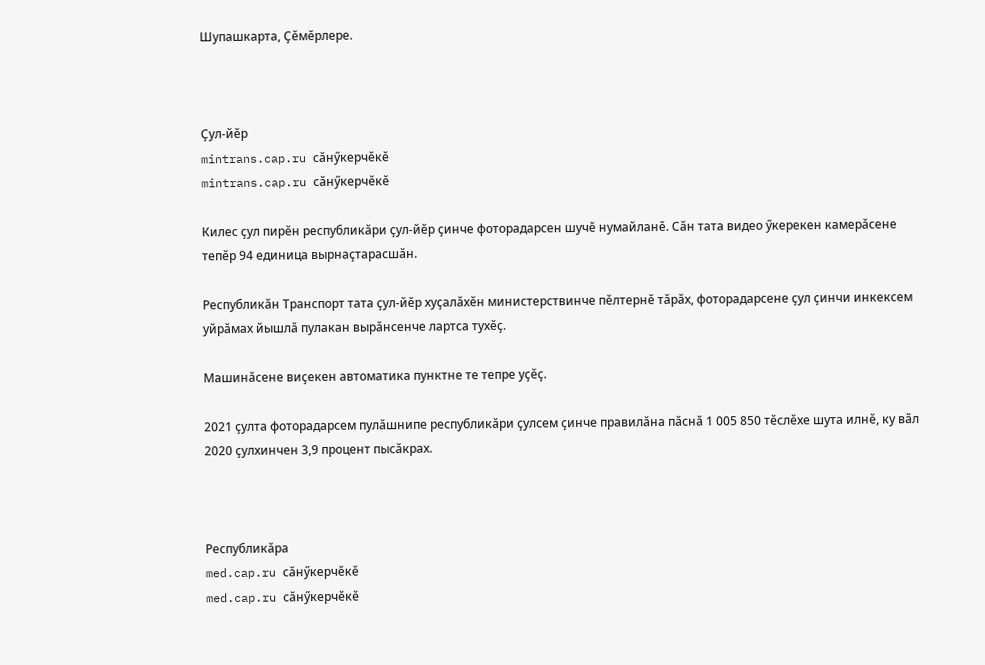Шупашкарта, Ҫӗмӗрлере.



Ҫул-йӗр
mintrans.cap.ru сӑнӳкерчӗкӗ
mintrans.cap.ru сӑнӳкерчӗкӗ

Килес ҫул пирӗн республикӑри ҫул-йӗр ҫинче фоторадарсен шучӗ нумайланӗ. Сӑн тата видео ӳкерекен камерӑсене тепӗр 94 единица вырнаҫтарасшӑн.

Республикӑн Транспорт тата ҫул-йӗр хуҫалӑхӗн министерствинче пӗлтернӗ тӑрӑх, фоторадарсене ҫул ҫинчи инкексем уйрӑмах йышлӑ пулакан вырӑнсенче лартса тухӗҫ.

Машинӑсене виҫекен автоматика пунктне те тепре уҫӗҫ.

2021 ҫулта фоторадарсем пулӑшнипе республикӑри ҫулсем ҫинче правилӑна пӑснӑ 1 005 850 тӗслӗхе шута илнӗ, ку вӑл 2020 ҫулхинчен 3,9 процент пысӑкрах.



Республикӑра
med.cap.ru сӑнӳкерчӗкӗ
med.cap.ru сӑнӳкерчӗкӗ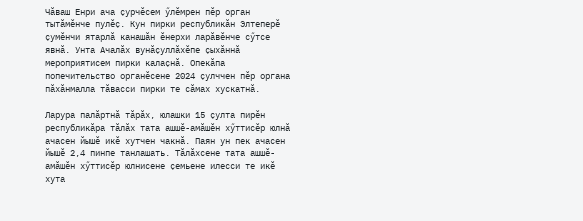Чӑваш Енри ача ҫурчӗсем ӳлӗмрен пӗр орган тытӑмӗнче пулӗҫ. Кун пирки республикӑн Элтеперӗ ҫумӗнчи ятарлӑ канашӑн ӗнерхи ларӑвӗнче сӳтсе явнӑ. Унта Ачалӑх вунӑҫуллӑхӗпе ҫыхӑннӑ мероприятисем пирки калаҫнӑ. Опекӑпа попечительство органӗсене 2024 ҫулччен пӗр органа пӑхӑнмалла тӑвасси пирки те сӑмах хускатнӑ.

Ларура палӑртнӑ тӑрӑх, юлашки 15 ҫулта пирӗн республикӑра тӑлӑх тата ашшӗ-амӑшӗн хӳттисӗр юлнӑ ачасен йышӗ икӗ хутчен чакнӑ. Паян ун пек ачасен йышӗ 2,4 пинпе танлашать. Тӑлӑхсене тата ашшӗ-амӑшӗн хӳттисӗр юлнисене ҫемьене илесси те икӗ хута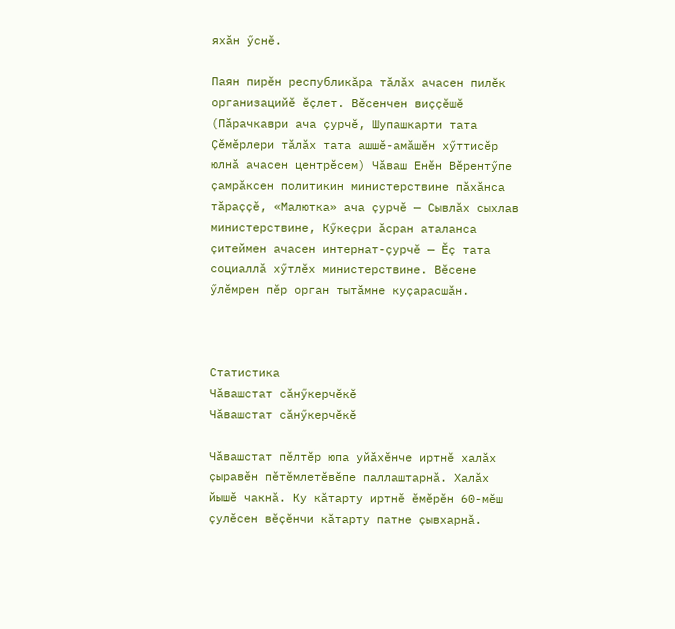яхӑн ӳснӗ.

Паян пирӗн республикӑра тӑлӑх ачасен пилӗк организацийӗ ӗҫлет. Вӗсенчен виҫҫӗшӗ (Пӑрачкаври ача ҫурчӗ, Шупашкарти тата Ҫӗмӗрлери тӑлӑх тата ашшӗ-амӑшӗн хӳттисӗр юлнӑ ачасен центрӗсем) Чӑваш Енӗн Вӗрентӳпе ҫамрӑксен политикин министерствине пӑхӑнса тӑраҫҫӗ, «Малютка» ача ҫурчӗ — Сывлӑх сыхлав министерствине, Кӳкеҫри ӑсран аталанса ҫитеймен ачасен интернат-ҫурчӗ — Ӗҫ тата социаллӑ хӳтлӗх министерствине. Вӗсене ӳлӗмрен пӗр орган тытӑмне куҫарасшӑн.



Статистика
Чӑвашстат сӑнӳкерчӗкӗ
Чӑвашстат сӑнӳкерчӗкӗ

Чӑвашстат пӗлтӗр юпа уйӑхӗнче иртнӗ халӑх ҫыравӗн пӗтӗмлетӗвӗпе паллаштарнӑ. Халӑх йышӗ чакнӑ. Ку кӑтарту иртнӗ ӗмӗрӗн 60-мӗш ҫулӗсен вӗҫӗнчи кӑтарту патне ҫывхарнӑ.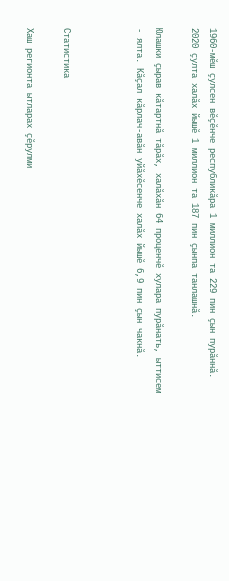1960-мӗш ҫулсен вӗҫӗнче республикӑра 1 миллион та 229 пин ҫын пурӑннӑ. 2020 ҫулта халӑх йышӗ 1 миллион та 187 пин ҫынпа танлашнӑ.

Юлашки ҫырав кӑтартнӑ тӑрӑх, халӑхӑн 64 проценчӗ хулара пурӑнать, ыттисем - ялта. Кӑҫал кӑрлач-авӑн уйӑхӗсенче халӑх йышӗ 6,9 пин ҫын чакнӑ.



Статистика

Хаш регионта ытларах ҫӗрулми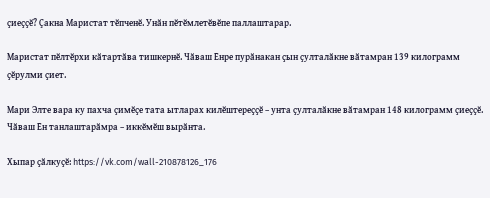ҫиеҫҫӗ? Ҫакна Маристат тӗпченӗ. Унӑн пӗтӗмлетӗвӗпе паллаштарар.

Маристат пӗлтӗрхи кӑтартӑва тишкернӗ. Чӑваш Енре пурӑнакан ҫын ҫулталӑкне вӑтамран 139 килограмм ҫӗрулми ҫиет.

Мари Элте вара ку пахча ҫимӗҫе тата ытларах килӗштереҫҫӗ – унта ҫулталӑкне вӑтамран 148 килограмм ҫиеҫҫӗ. Чӑваш Ен танлаштарӑмра – иккӗмӗш вырӑнта.

Хыпар ҫӑлкуҫӗ: https://vk.com/wall-210878126_176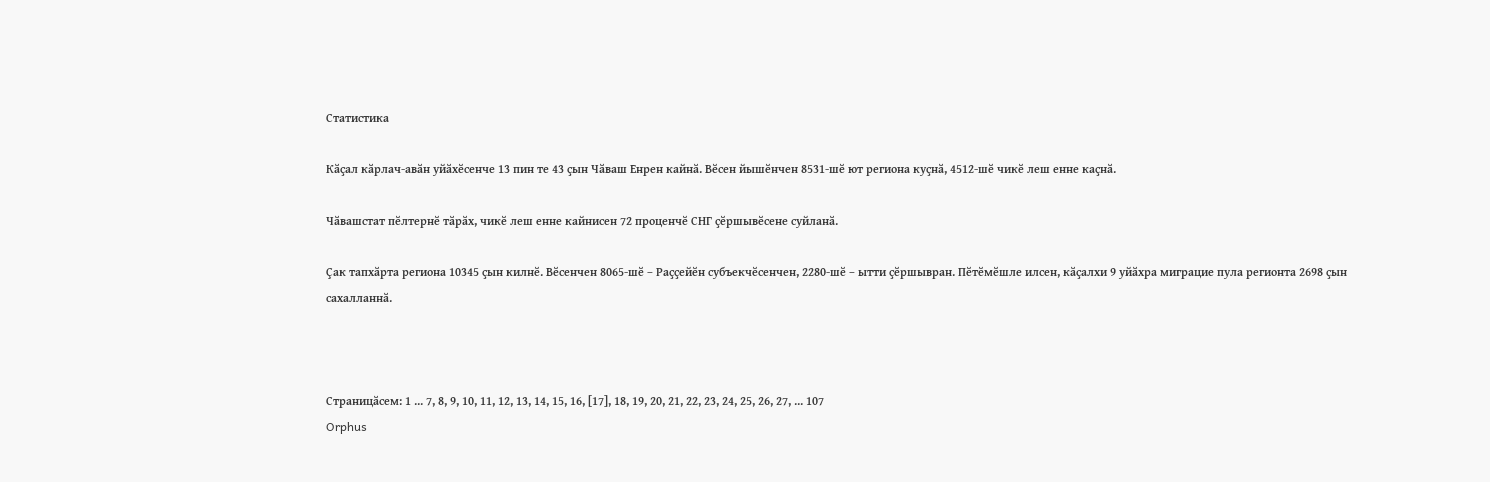Статистика

Кӑҫал кӑрлач-авӑн уйӑхӗсенче 13 пин те 43 ҫын Чӑваш Енрен кайнӑ. Вӗсен йышӗнчен 8531-шӗ ют региона куҫнӑ, 4512-шӗ чикӗ леш енне каҫнӑ.

Чӑвашстат пӗлтернӗ тӑрӑх, чикӗ леш енне кайнисен 72 проценчӗ СНГ ҫӗршывӗсене суйланӑ.

Ҫак тапхӑрта региона 10345 ҫын килнӗ. Вӗсенчен 8065-шӗ – Раҫҫейӗн субъекчӗсенчен, 2280-шӗ – ытти ҫӗршывран. Пӗтӗмӗшле илсен, кӑҫалхи 9 уйӑхра миграцие пула регионта 2698 ҫын сахалланнӑ.



Страницӑсем: 1 ... 7, 8, 9, 10, 11, 12, 13, 14, 15, 16, [17], 18, 19, 20, 21, 22, 23, 24, 25, 26, 27, ... 107
Orphus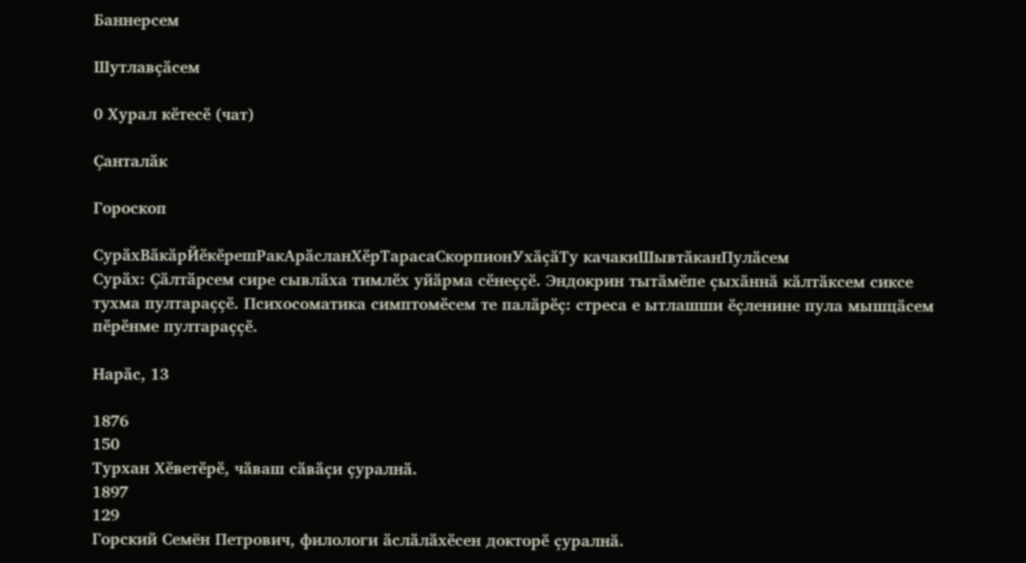Баннерсем

Шутлавҫӑсем

0 Хурал кӗтесӗ (чат)

Ҫанталӑк

Гороскоп

СурӑхВӑкӑрЙӗкӗрешРакАрӑсланХӗрТарасаСкорпионУхӑҫӑТу качакиШывтӑканПулӑсем
Сурӑх: Ҫӑлтӑрсем сире сывлӑха тимлӗх уйӑрма сӗнеҫҫӗ. Эндокрин тытӑмӗпе ҫыхӑннӑ кӑлтӑксем сиксе тухма пултараҫҫӗ. Психосоматика симптомӗсем те палӑрӗҫ: стреса е ытлашши ӗҫленине пула мышцӑсем пӗрӗнме пултараҫҫӗ.

Нарӑс, 13

1876
150
Турхан Хӗветӗрӗ, чӑваш сӑвӑҫи ҫуралнӑ.
1897
129
Горский Семён Петрович, филологи ӑслӑлӑхӗсен докторӗ ҫуралнӑ.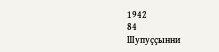1942
84
Шупуҫҫынни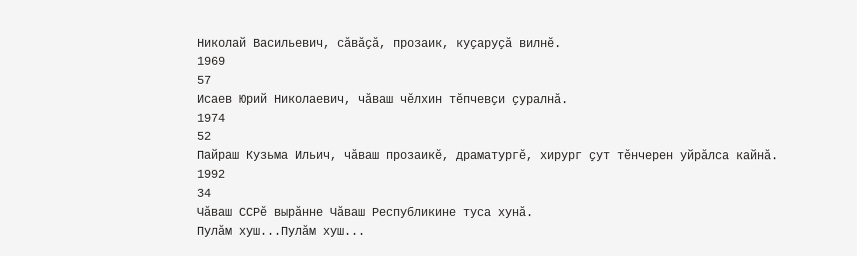Николай Васильевич, сӑвӑҫӑ, прозаик, куҫаруҫӑ вилнӗ.
1969
57
Исаев Юрий Николаевич, чӑваш чӗлхин тӗпчевҫи ҫуралнӑ.
1974
52
Пайраш Кузьма Ильич, чӑваш прозаикӗ, драматургӗ, хирург ҫут тӗнчерен уйрӑлса кайнӑ.
1992
34
Чӑваш ССРӗ вырӑнне Чӑваш Республикине туса хунӑ.
Пулӑм хуш...Пулӑм хуш...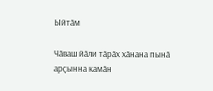Ыйтӑм

Чӑваш йӑли тӑрӑх хӑнана пынӑ арҫынна камӑн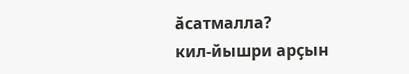ӑсатмалла?
кил-йышри арҫын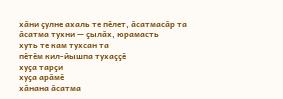хӑни ҫулне ахаль те пӗлет, ӑсатмасӑр та
ӑсатма тухни — ҫылӑх, юрамасть
хуть те кам тухсан та
пӗтӗм кил-йышпа тухаҫҫӗ
хуҫа тарҫи
хуҫа арӑмӗ
хӑнана ӑсатма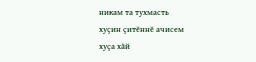никам та тухмасть
хуҫин ҫитӗннӗ ачисем
хуҫа хӑй